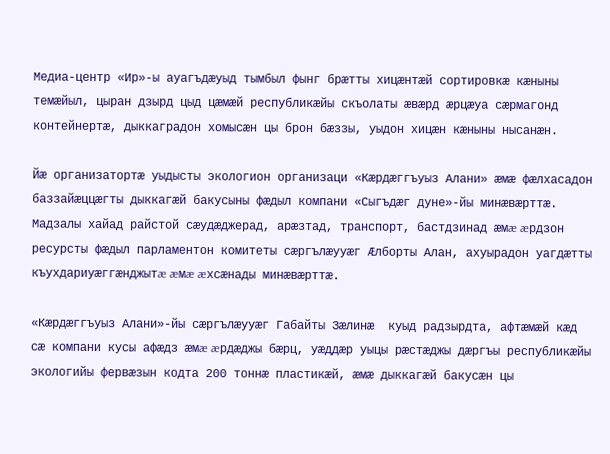Медиа-центр «Ир»-ы ауагъдæуыд тымбыл фынг брæтты хицæнтæй сортировкæ кæныны темæйыл, цыран дзырд цыд цæмæй республикæйы скъолаты æвæрд æрцæуа сæрмагонд контейнертæ, дыккаградон хомысæн цы брон бæззы, уыдон хицæн кæныны нысанæн.

Йæ организатортæ уыдысты экологион организаци «Кæрдæггъуыз Алани» æмæ фæлхасадон баззайæццæгты дыккагæй бакусыны фæдыл компани «Сыгъдæг дуне»-йы минæвæрттæ. Мадзалы хайад райстой сæудæджерад, арæзтад, транспорт, бастдзинад æмæ æрдзон ресурсты фæдыл парламентон комитеты сæргълæууæг Æлборты Алан, ахуырадон уагдæтты къухдариуæггæнджытæ æмæ æхсæнады минæвæрттæ.

«Кæрдæггъуыз Алани»-йы сæргълæууæг Габайты Зæлинæ  куыд радзырдта, афтæмæй кæд сæ компани кусы афæдз æмæ æрдæджы бæрц, уæддæр уыцы рæстæджы дæргъы республикæйы экологийы фервæзын кодта 200 тоннæ пластикæй, æмæ дыккагæй бакусæн цы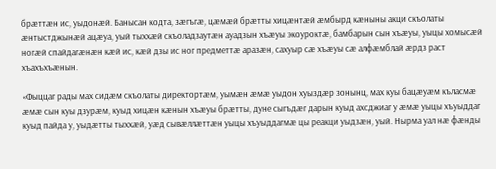брæттæн ис, уыдонæй. Банысан кодта, зæгъгæ, цæмæй брæтты хицæнтæй æмбырд кæныны акци скъолаты æнтыстджынæй ацæуа, уый тыххæй скъоладзаутæн ауадзын хъæуы экоуроктæ, бамбарын сын хъæуы, уыцы хомысæй ногæй спайдагæнæн кæй ис, кæй дзы ис ног предметтæ аразæн, сахуыр сæ хъæуы сæ алфæмблай æрдз раст хъахъхъæнын.

«Фыццаг рады мах сидæм скъолаты директортæм, уымæн æмæ уыдон хуыздæр зонынц, мах куы бацæуæм къласмæ æмæ сын куы дзурæм, куыд хицæн кæнын хъæуы брæтты, дуне сыгъдæг дарын куыд ахсджиаг у æмæ уыцы хъуыддаг куыд пайда у, уыдæтты тыххæй, уæд сывæллæттæн уыцы хъуыддагмæ цы реакци уыдзæн, уый. Нырма уал нæ фæнды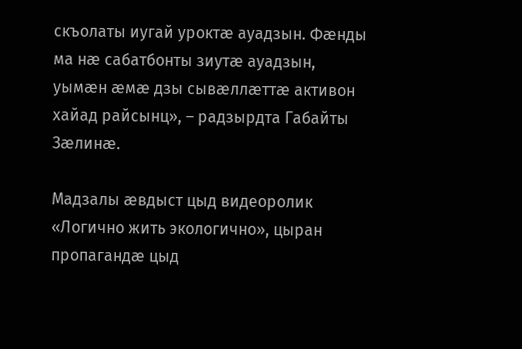скъолаты иугай уроктæ ауадзын. Фæнды ма нæ сабатбонты зиутæ ауадзын, уымæн æмæ дзы сывæллæттæ активон хайад райсынц», – радзырдта Габайты Зæлинæ.

Мадзалы æвдыст цыд видеоролик «Логично жить экологично», цыран пропагандæ цыд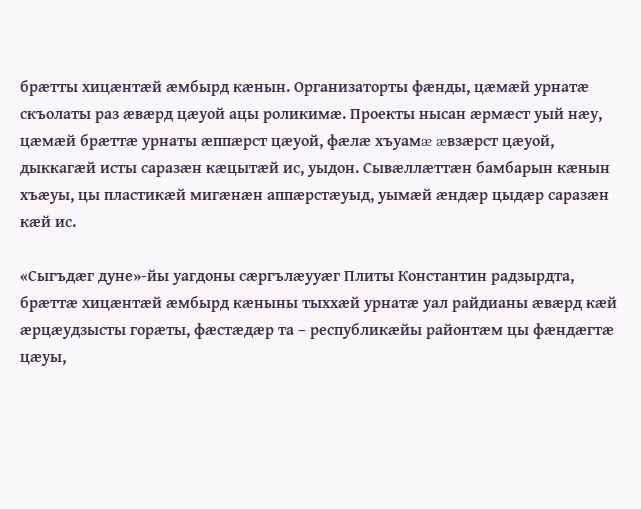брæтты хицæнтæй æмбырд кæнын. Организаторты фæнды, цæмæй урнатæ скъолаты раз æвæрд цæуой ацы роликимæ. Проекты нысан æрмæст уый нæу, цæмæй брæттæ урнаты æппæрст цæуой, фæлæ хъуамæ æвзæрст цæуой, дыккагæй исты саразæн кæцытæй ис, уыдон. Сывæллæттæн бамбарын кæнын хъæуы, цы пластикæй мигæнæн аппæрстæуыд, уымæй æндæр цыдæр саразæн кæй ис.

«Сыгъдæг дуне»-йы уагдоны сæргълæууæг Плиты Константин радзырдта, брæттæ хицæнтæй æмбырд кæныны тыххæй урнатæ уал райдианы æвæрд кæй æрцæудзысты горæты, фæстæдæр та – республикæйы районтæм цы фæндæгтæ цæуы,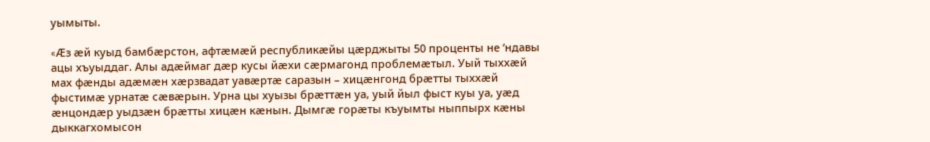уымыты.

«Æз æй куыд бамбæрстон, афтæмæй республикæйы цæрджыты 50 проценты не ‘ндавы ацы хъуыддаг. Алы адæймаг дæр кусы йæхи сæрмагонд проблемæтыл. Уый тыххæй мах фæнды адæмæн хæрзвадат уавæртæ саразын – хицæнгонд брæтты тыххæй фыстимæ урнатæ сæвæрын. Урна цы хуызы брæттæн уа, уый йыл фыст куы уа, уæд æнцондæр уыдзæн брæтты хицæн кæнын. Дымгæ горæты къуымты ныппырх кæны дыккагхомысон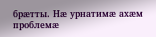брæтты. Нæ урнатимæ ахæм проблемæ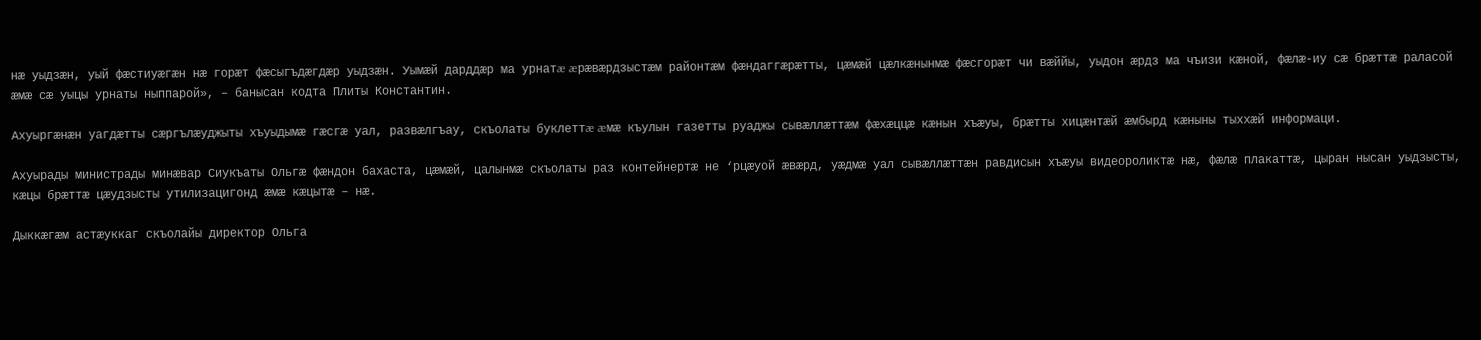нæ уыдзæн, уый фæстиуæгæн нæ горæт фæсыгъдæгдæр уыдзæн. Уымæй дарддæр ма урнатæ æрæвæрдзыстæм районтæм фæндаггæрæтты, цæмæй цæлкæнынмæ фæсгорæт чи вæййы, уыдон æрдз ма чъизи кæной, фæлæ-иу сæ брæттæ раласой æмæ сæ уыцы урнаты ныппарой», – банысан кодта Плиты Константин.

Ахуыргæнæн уагдæтты сæргълæуджыты хъуыдымæ гæсгæ уал, развæлгъау, скъолаты буклеттæ æмæ къулын газетты руаджы сывæллæттæм фæхæццæ кæнын хъæуы, брæтты хицæнтæй æмбырд кæныны тыххæй информаци.

Ахуырады министрады минæвар Сиукъаты Ольгæ фæндон бахаста, цæмæй, цалынмæ скъолаты раз контейнертæ не ‘рцæуой æвæрд, уæдмæ уал сывæллæттæн равдисын хъæуы видеороликтæ нæ, фæлæ плакаттæ, цыран нысан уыдзысты, кæцы брæттæ цæудзысты утилизацигонд æмæ кæцытæ – нæ.

Дыккæгæм астæуккаг скъолайы директор Ольга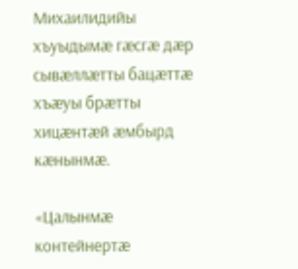Михаилидийы хъуыдымæ гæсгæ дæр сывæллæтты бацæттæ хъæуы брæтты хицæнтæй æмбырд кæнынмæ.

«Цалынмæ контейнертæ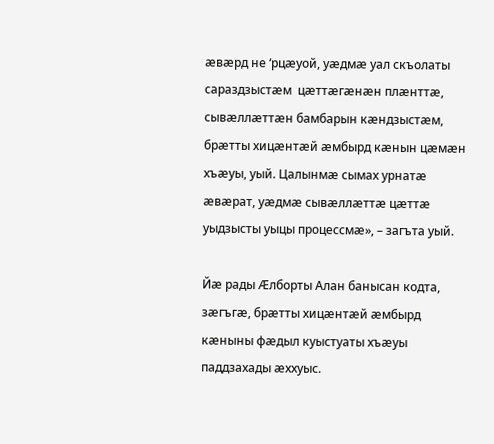æвæрд не ‘рцæуой, уæдмæ уал скъолаты сараздзыстæм  цæттæгæнæн плæнттæ, сывæллæттæн бамбарын кæндзыстæм, брæтты хицæнтæй æмбырд кæнын цæмæн хъæуы, уый. Цалынмæ сымах урнатæ æвæрат, уæдмæ сывæллæттæ цæттæ уыдзысты уыцы процессмæ», – загъта уый.

Йæ рады Æлборты Алан банысан кодта, зæгъгæ, брæтты хицæнтæй æмбырд кæныны фæдыл куыстуаты хъæуы паддзахады æххуыс.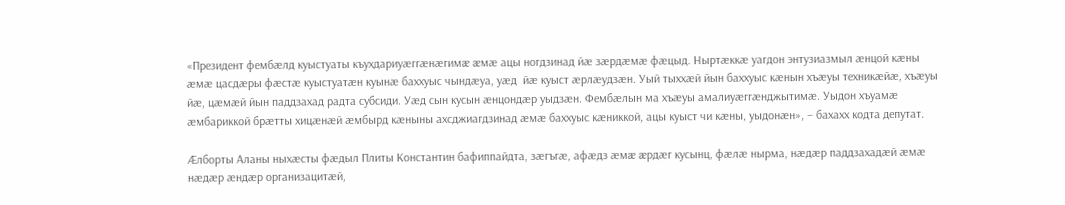«Президент фембæлд куыстуаты къухдариуæггæнæгимæ æмæ ацы ногдзинад йæ зæрдæмæ фæцыд. Ныртæккæ уагдон энтузиазмыл æнцой кæны æмæ цасдæры фæстæ куыстуатæн куынæ баххуыс чындæуа, уæд  йæ куыст æрлæудзæн. Уый тыххæй йын баххуыс кæнын хъæуы техникæйæ, хъæуы йæ, цæмæй йын паддзахад радта субсиди. Уæд сын кусын æнцондæр уыдзæн. Фембæлын ма хъæуы амалиуæггæнджытимæ. Уыдон хъуамæ æмбариккой брæтты хицæнæй æмбырд кæныны ахсджиагдзинад æмæ баххуыс кæниккой, ацы куыст чи кæны, уыдонæн», – бахахх кодта депутат.

Æлборты Аланы ныхæсты фæдыл Плиты Константин бафиппайдта, зæгъгæ, афæдз æмæ æрдæг кусынц, фæлæ нырма, нæдæр паддзахадæй æмæ нæдæр æндæр организацитæй,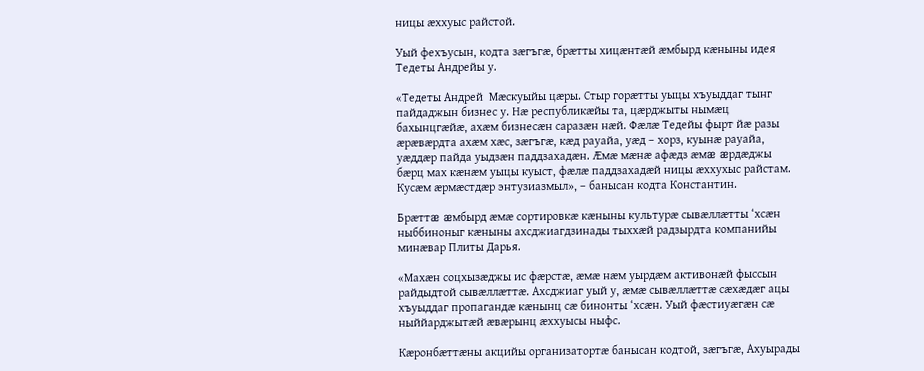ницы æххуыс райстой.

Уый фехъусын, кодта зæгъгæ, брæтты хицæнтæй æмбырд кæныны идея  Тедеты Андрейы у.

«Тедеты Андрей  Мæскуыйы цæры. Стыр горæтты уыцы хъуыддаг тынг пайдаджын бизнес у. Нæ республикæйы та, цæрджыты нымæц бахынцгæйæ, ахæм бизнесæн саразæн нæй. Фæлæ Тедейы фырт йæ разы æрæвæрдта ахæм хæс, зæгъгæ, кæд рауайа, уæд – хорз, куынæ рауайа, уæддæр пайда уыдзæн паддзахадæн. Æмæ мæнæ афæдз æмæ æрдæджы бæрц мах кæнæм уыцы куыст, фæлæ паддзахадæй ницы æххухыс райстам. Кусæм æрмæстдæр энтузиазмыл», – банысан кодта Константин.

Брæттæ æмбырд æмæ сортировкæ кæныны культурæ сывæллæтты ‘хсæн ныббиноныг кæныны ахсджиагдзинады тыххæй радзырдта компанийы минæвар Плиты Дарья.

«Махæн соцхызæджы ис фæрстæ, æмæ нæм уырдæм активонæй фыссын райдыдтой сывæллæттæ. Ахсджиаг уый у, æмæ сывæллæттæ сæхæдæг ацы хъуыддаг пропагандæ кæнынц сæ бинонты ‘хсæн. Уый фæстиуæгæн сæ ныййарджытæй æвæрынц æххуысы ныфс.

Кæронбæттæны акцийы организатортæ банысан кодтой, зæгъгæ, Ахуырады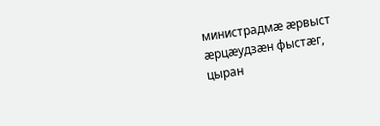министрадмæ æрвыст æрцæудзæн фыстæг, цыран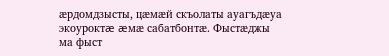æрдомдзысты, цæмæй скъолаты ауагъдæуа экоуроктæ æмæ сабатбонтæ. Фыстæджы ма фыст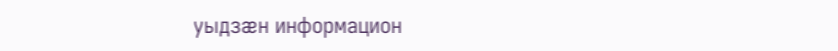уыдзæн информацион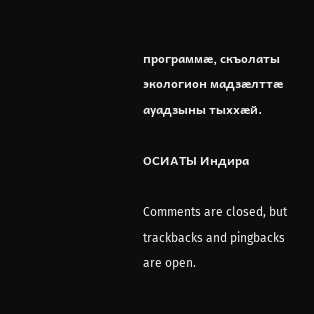программæ, скъолаты экологион мадзæлттæ ауадзыны тыххæй.

ОСИАТЫ Индира

Comments are closed, but trackbacks and pingbacks are open.